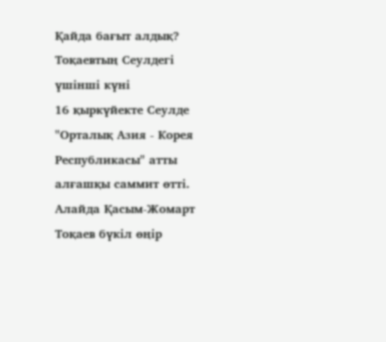Қайда бағыт алдық? Тоқаевтың Сеулдегі үшінші күні
16 қыркүйекте Сеулде "Орталық Азия - Корея Республикасы" атты алғашқы саммит өтті.
Алайда Қасым-Жомарт Тоқаев бүкіл өңір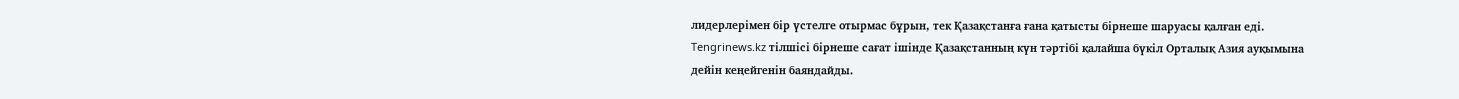лидерлерімен бір үстелге отырмас бұрын, тек Қазақстанға ғана қатысты бірнеше шаруасы қалған еді.
Tengrinews.kz тілшісі бірнеше сағат ішінде Қазақстанның күн тәртібі қалайша бүкіл Орталық Азия ауқымына дейін кеңейгенін баяндайды.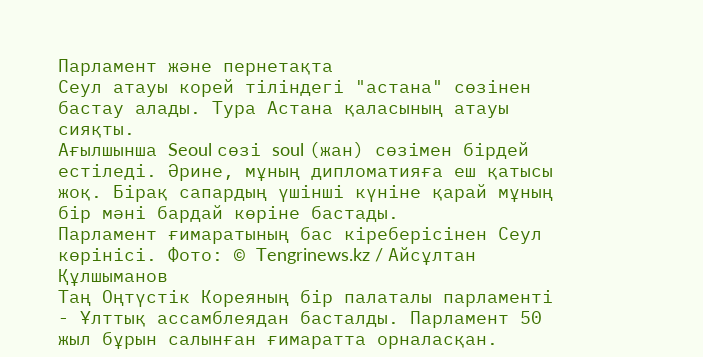Парламент және пернетақта
Сеул атауы корей тіліндегі "астана" сөзінен бастау алады. Тура Астана қаласының атауы сияқты.
Ағылшынша Seoul сөзі soul (жан) сөзімен бірдей естіледі. Әрине, мұның дипломатияға еш қатысы жоқ. Бірақ сапардың үшінші күніне қарай мұның бір мәні бардай көріне бастады.
Парламент ғимаратының бас кіреберісінен Сеул көрінісі. Фото: © Tengrinews.kz / Айсұлтан Құлшыманов
Таң Оңтүстік Кореяның бір палаталы парламенті - Ұлттық ассамблеядан басталды. Парламент 50 жыл бұрын салынған ғимаратта орналасқан.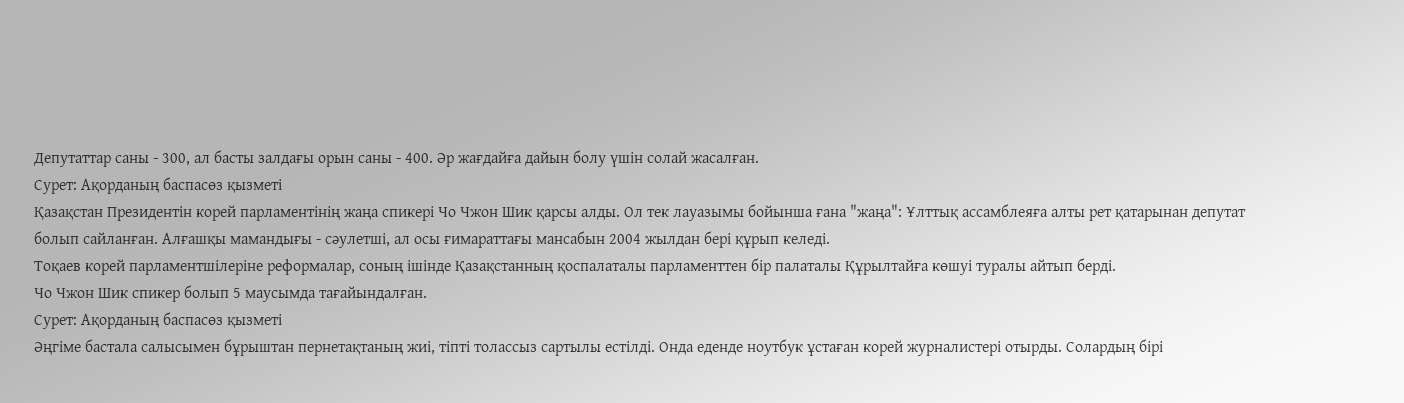Депутаттар саны - 300, ал басты залдағы орын саны - 400. Әр жағдайға дайын болу үшін солай жасалған.
Сурет: Ақорданың баспасөз қызметі
Қазақстан Президентін корей парламентінің жаңа спикері Чо Чжон Шик қарсы алды. Ол тек лауазымы бойынша ғана "жаңа": Ұлттық ассамблеяға алты рет қатарынан депутат болып сайланған. Алғашқы мамандығы - сәулетші, ал осы ғимараттағы мансабын 2004 жылдан бері құрып келеді.
Тоқаев корей парламентшілеріне реформалар, соның ішінде Қазақстанның қоспалаталы парламенттен бір палаталы Құрылтайға көшуі туралы айтып берді.
Чо Чжон Шик спикер болып 5 маусымда тағайындалған.
Сурет: Ақорданың баспасөз қызметі
Әңгіме бастала салысымен бұрыштан пернетақтаның жиі, тіпті толассыз сартылы естілді. Онда еденде ноутбук ұстаған корей журналистері отырды. Солардың бірі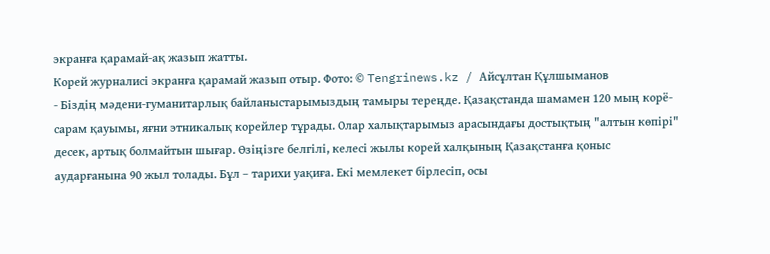экранға қарамай-ақ жазып жатты.
Корей журналисі экранға қарамай жазып отыр. Фото: © Tengrinews.kz / Айсұлтан Құлшыманов
- Біздің мәдени-гуманитарлық байланыстарымыздың тамыры тереңде. Қазақстанда шамамен 120 мың корё-сарам қауымы, яғни этникалық корейлер тұрады. Олар халықтарымыз арасындағы достықтың "алтын көпірі" десек, артық болмайтын шығар. Өзіңізге белгілі, келесі жылы корей халқының Қазақстанға қоныс аударғанына 90 жыл толады. Бұл – тарихи уақиға. Екі мемлекет бірлесіп, осы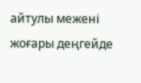айтулы межені жоғары деңгейде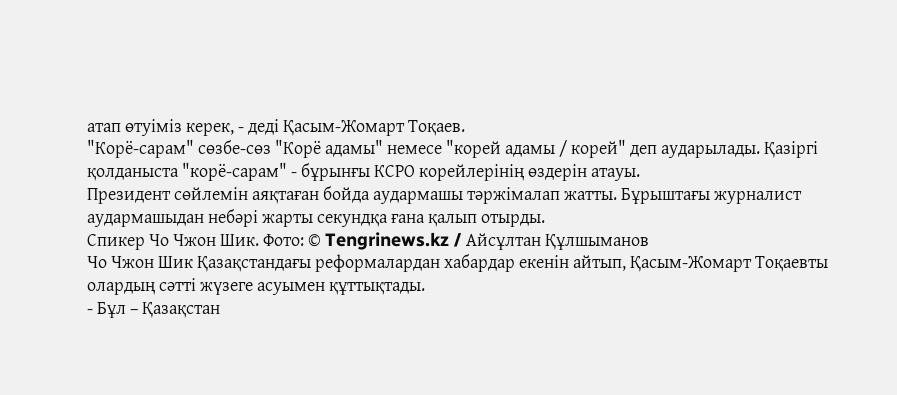атап өтуіміз керек, - деді Қасым-Жомарт Тоқаев.
"Корё-сарам" сөзбе-сөз "Корё адамы" немесе "корей адамы / корей" деп аударылады. Қазіргі қолданыста "корё-сарам" - бұрынғы КСРО корейлерінің өздерін атауы.
Президент сөйлемін аяқтаған бойда аудармашы тәржімалап жатты. Бұрыштағы журналист аудармашыдан небәрі жарты секундқа ғана қалып отырды.
Спикер Чо Чжон Шик. Фото: © Tengrinews.kz / Айсұлтан Құлшыманов
Чо Чжон Шик Қазақстандағы реформалардан хабардар екенін айтып, Қасым-Жомарт Тоқаевты олардың сәтті жүзеге асуымен құттықтады.
- Бұл – Қазақстан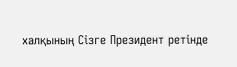халқының Сізге Президент ретінде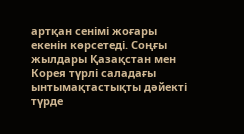артқан сенімі жоғары екенін көрсетеді. Соңғы жылдары Қазақстан мен Корея түрлі саладағы ынтымақтастықты дәйекті түрде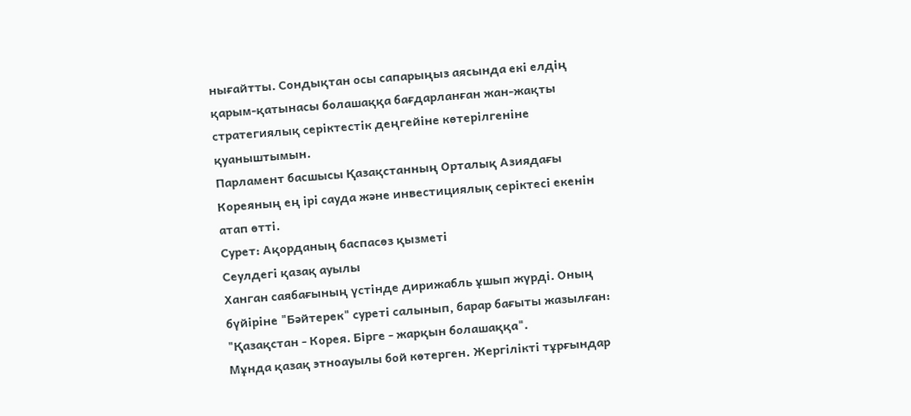нығайтты. Сондықтан осы сапарыңыз аясында екі елдің қарым-қатынасы болашаққа бағдарланған жан-жақты стратегиялық серіктестік деңгейіне көтерілгеніне қуаныштымын.
Парламент басшысы Қазақстанның Орталық Азиядағы Кореяның ең ірі сауда және инвестициялық серіктесі екенін атап өтті.
Сурет: Ақорданың баспасөз қызметі
Сеулдегі қазақ ауылы
Ханган саябағының үстінде дирижабль ұшып жүрді. Оның бүйіріне "Бәйтерек" суреті салынып, барар бағыты жазылған: "Қазақстан - Корея. Бірге - жарқын болашаққа".
Мұнда қазақ этноауылы бой көтерген. Жергілікті тұрғындар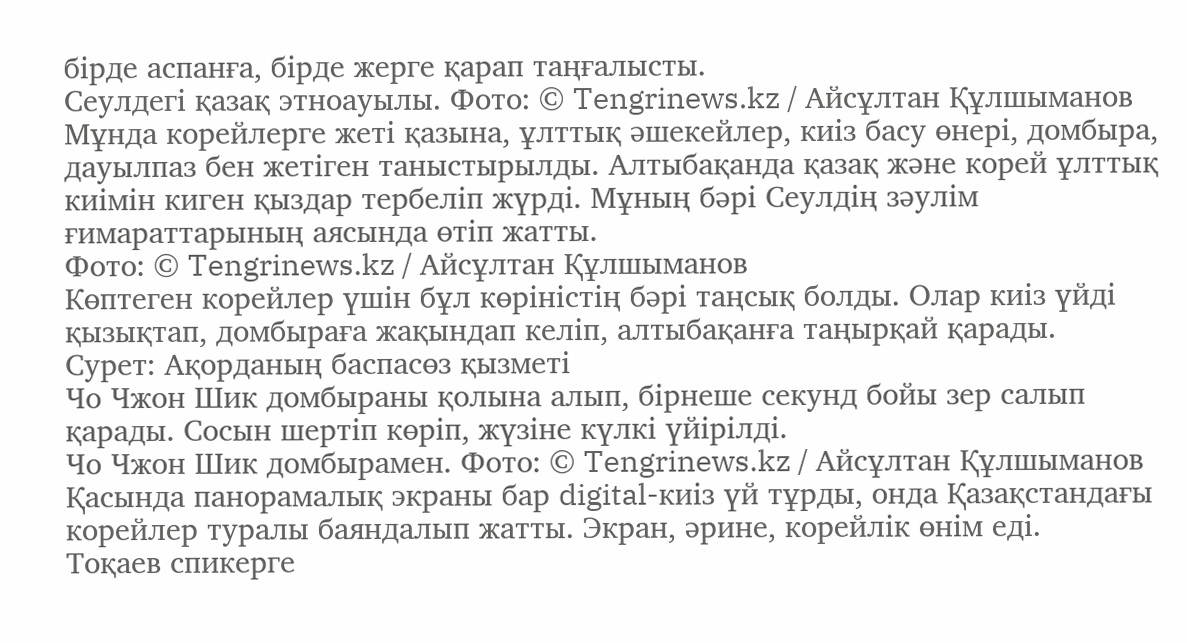бірде аспанға, бірде жерге қарап таңғалысты.
Сеулдегі қазақ этноауылы. Фото: © Tengrinews.kz / Айсұлтан Құлшыманов
Мұнда корейлерге жеті қазына, ұлттық әшекейлер, киіз басу өнері, домбыра, дауылпаз бен жетіген таныстырылды. Алтыбақанда қазақ және корей ұлттық киімін киген қыздар тербеліп жүрді. Мұның бәрі Сеулдің зәулім ғимараттарының аясында өтіп жатты.
Фото: © Tengrinews.kz / Айсұлтан Құлшыманов
Көптеген корейлер үшін бұл көріністің бәрі таңсық болды. Олар киіз үйді қызықтап, домбыраға жақындап келіп, алтыбақанға таңырқай қарады.
Сурет: Ақорданың баспасөз қызметі
Чо Чжон Шик домбыраны қолына алып, бірнеше секунд бойы зер салып қарады. Сосын шертіп көріп, жүзіне күлкі үйірілді.
Чо Чжон Шик домбырамен. Фото: © Tengrinews.kz / Айсұлтан Құлшыманов
Қасында панорамалық экраны бар digital-киіз үй тұрды, онда Қазақстандағы корейлер туралы баяндалып жатты. Экран, әрине, корейлік өнім еді.
Тоқаев спикерге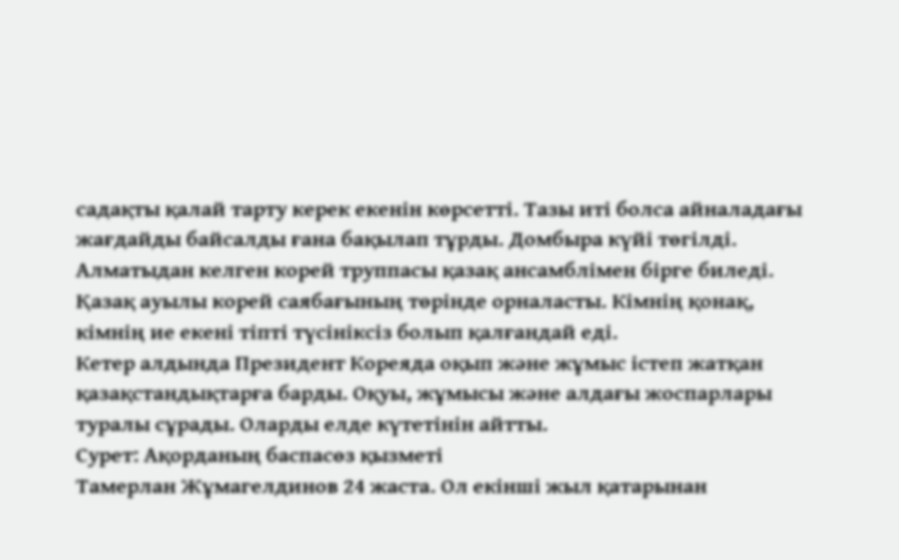садақты қалай тарту керек екенін көрсетті. Тазы иті болса айналадағы жағдайды байсалды ғана бақылап тұрды. Домбыра күйі төгілді. Алматыдан келген корей труппасы қазақ ансамблімен бірге биледі.
Қазақ ауылы корей саябағының төрінде орналасты. Кімнің қонақ, кімнің ие екені тіпті түсініксіз болып қалғандай еді.
Кетер алдында Президент Кореяда оқып және жұмыс істеп жатқан қазақстандықтарға барды. Оқуы, жұмысы және алдағы жоспарлары туралы сұрады. Оларды елде күтетінін айтты.
Сурет: Ақорданың баспасөз қызметі
Тамерлан Жұмагелдинов 24 жаста. Ол екінші жыл қатарынан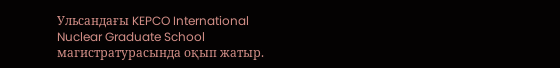Ульсандағы KEPCO International Nuclear Graduate School магистратурасында оқып жатыр.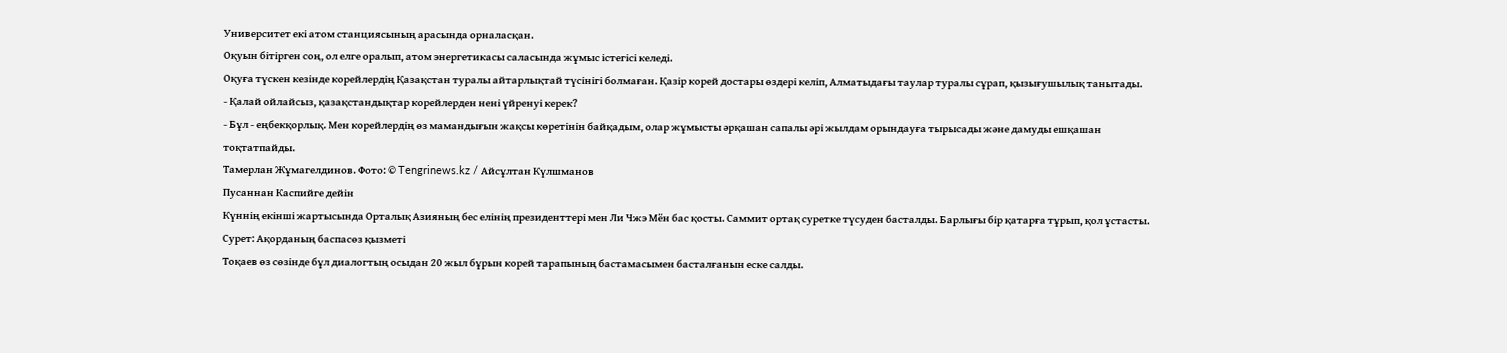Университет екі атом станциясының арасында орналасқан.
Оқуын бітірген соң, ол елге оралып, атом энергетикасы саласында жұмыс істегісі келеді.
Оқуға түскен кезінде корейлердің Қазақстан туралы айтарлықтай түсінігі болмаған. Қазір корей достары өздері келіп, Алматыдағы таулар туралы сұрап, қызығушылық танытады.
- Қалай ойлайсыз, қазақстандықтар корейлерден нені үйренуі керек?
- Бұл - еңбекқорлық. Мен корейлердің өз мамандығын жақсы көретінін байқадым, олар жұмысты әрқашан сапалы әрі жылдам орындауға тырысады және дамуды ешқашан тоқтатпайды.
Тамерлан Жұмагелдинов. Фото: © Tengrinews.kz / Айсұлтан Күлшманов
Пусаннан Каспийге дейін
Күннің екінші жартысында Орталық Азияның бес елінің президенттері мен Ли Чжэ Мён бас қосты. Саммит ортақ суретке түсуден басталды. Барлығы бір қатарға тұрып, қол ұстасты.
Сурет: Ақорданың баспасөз қызметі
Тоқаев өз сөзінде бұл диалогтың осыдан 20 жыл бұрын корей тарапының бастамасымен басталғанын еске салды.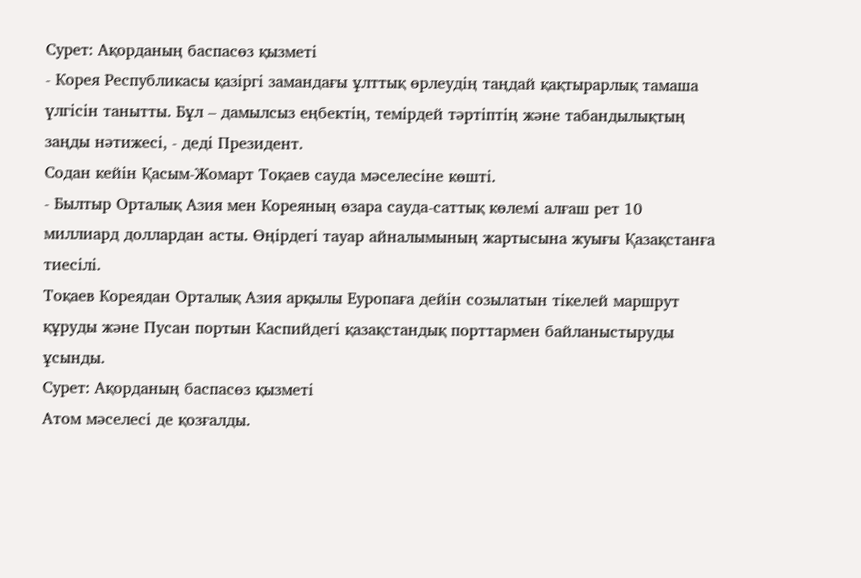Сурет: Ақорданың баспасөз қызметі
- Корея Республикасы қазіргі замандағы ұлттық өрлеудің таңдай қақтырарлық тамаша үлгісін танытты. Бұл – дамылсыз еңбектің, темірдей тәртіптің және табандылықтың заңды нәтижесі, - деді Президент.
Содан кейін Қасым-Жомарт Тоқаев сауда мәселесіне көшті.
- Былтыр Орталық Азия мен Кореяның өзара сауда-саттық көлемі алғаш рет 10 миллиард доллардан асты. Өңірдегі тауар айналымының жартысына жуығы Қазақстанға тиесілі.
Тоқаев Кореядан Орталық Азия арқылы Еуропаға дейін созылатын тікелей маршрут құруды және Пусан портын Каспийдегі қазақстандық порттармен байланыстыруды ұсынды.
Сурет: Ақорданың баспасөз қызметі
Атом мәселесі де қозғалды.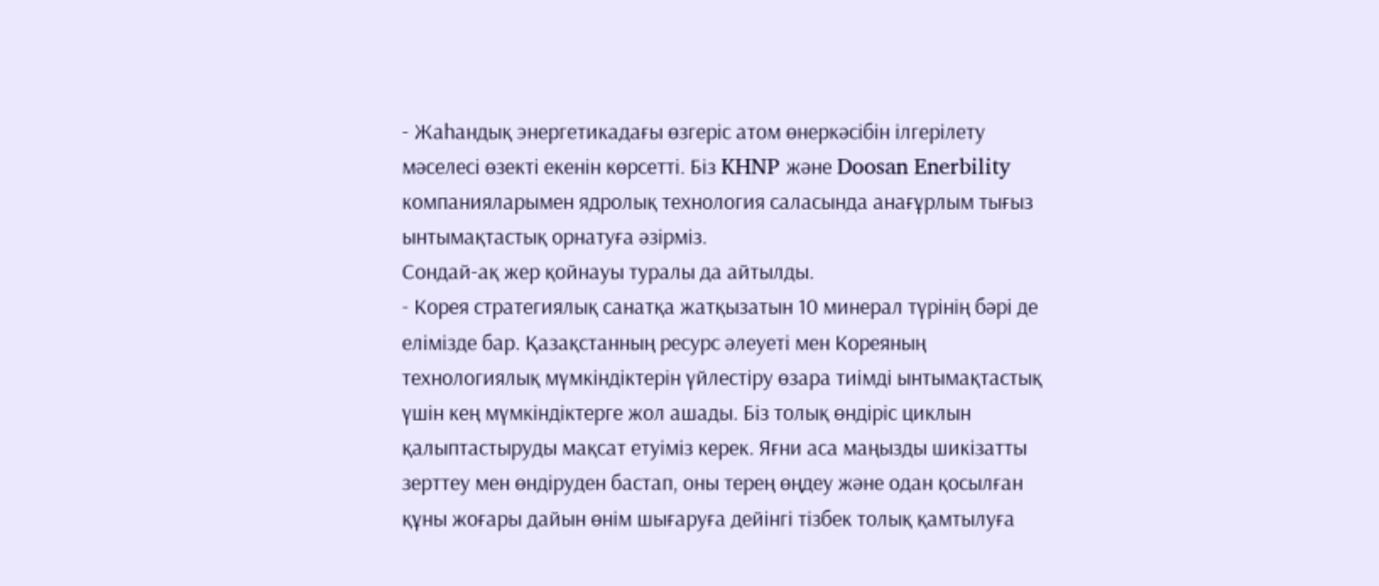- Жаһандық энергетикадағы өзгеріс атом өнеркәсібін ілгерілету мәселесі өзекті екенін көрсетті. Біз KHNP және Doosan Enerbility компанияларымен ядролық технология саласында анағұрлым тығыз ынтымақтастық орнатуға әзірміз.
Сондай-ақ жер қойнауы туралы да айтылды.
- Корея стратегиялық санатқа жатқызатын 10 минерал түрінің бәрі де елімізде бар. Қазақстанның ресурс әлеуеті мен Кореяның технологиялық мүмкіндіктерін үйлестіру өзара тиімді ынтымақтастық үшін кең мүмкіндіктерге жол ашады. Біз толық өндіріс циклын қалыптастыруды мақсат етуіміз керек. Яғни аса маңызды шикізатты зерттеу мен өндіруден бастап, оны терең өңдеу және одан қосылған құны жоғары дайын өнім шығаруға дейінгі тізбек толық қамтылуға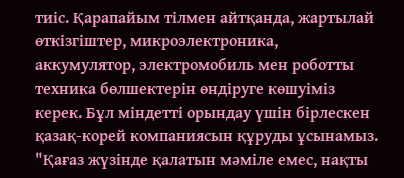тиіс. Қарапайым тілмен айтқанда, жартылай өткізгіштер, микроэлектроника, аккумулятор, электромобиль мен роботты техника бөлшектерін өндіруге көшуіміз керек. Бұл міндетті орындау үшін бірлескен қазақ-корей компаниясын құруды ұсынамыз.
"Қағаз жүзінде қалатын мәміле емес, нақты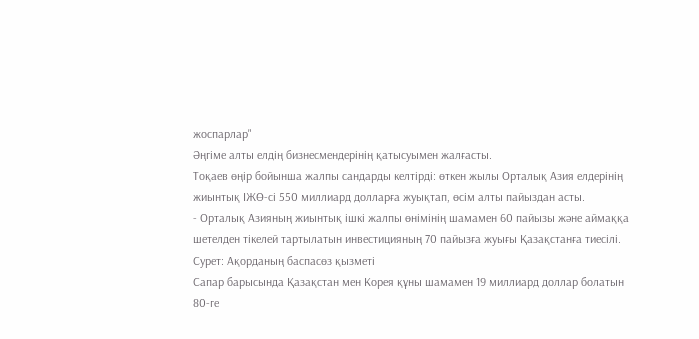жоспарлар"
Әңгіме алты елдің бизнесмендерінің қатысуымен жалғасты.
Тоқаев өңір бойынша жалпы сандарды келтірді: өткен жылы Орталық Азия елдерінің жиынтық ІЖӨ-сі 550 миллиард долларға жуықтап, өсім алты пайыздан асты.
- Орталық Азияның жиынтық ішкі жалпы өнімінің шамамен 60 пайызы және аймаққа шетелден тікелей тартылатын инвестицияның 70 пайызға жуығы Қазақстанға тиесілі.
Сурет: Ақорданың баспасөз қызметі
Сапар барысында Қазақстан мен Корея құны шамамен 19 миллиард доллар болатын 80-ге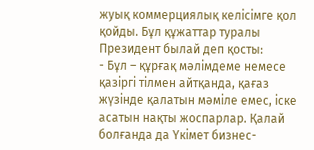жуық коммерциялық келісімге қол қойды. Бұл құжаттар туралы Президент былай деп қосты:
- Бұл – құрғақ мәлімдеме немесе қазіргі тілмен айтқанда, қағаз жүзінде қалатын мәміле емес, іске асатын нақты жоспарлар. Қалай болғанда да Үкімет бизнес-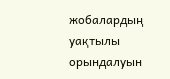жобалардың уақтылы орындалуын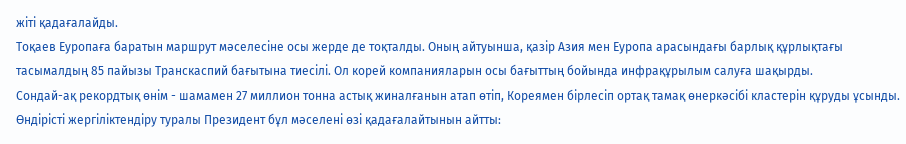жіті қадағалайды.
Тоқаев Еуропаға баратын маршрут мәселесіне осы жерде де тоқталды. Оның айтуынша, қазір Азия мен Еуропа арасындағы барлық құрлықтағы тасымалдың 85 пайызы Транскаспий бағытына тиесілі. Ол корей компанияларын осы бағыттың бойында инфрақұрылым салуға шақырды.
Сондай-ақ рекордтық өнім - шамамен 27 миллион тонна астық жиналғанын атап өтіп, Кореямен бірлесіп ортақ тамақ өнеркәсібі кластерін құруды ұсынды.
Өндірісті жергіліктендіру туралы Президент бұл мәселені өзі қадағалайтынын айтты: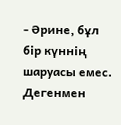- Әрине, бұл бір күннің шаруасы емес. Дегенмен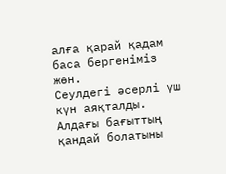алға қарай қадам баса бергеніміз жөн.
Сеулдегі әсерлі үш күн аяқталды. Алдағы бағыттың қандай болатыны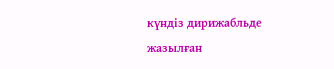күндіз дирижабльде жазылған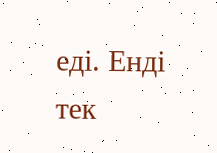еді. Енді тек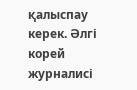қалыспау керек. Әлгі корей журналисі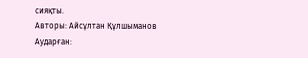сияқты.
Авторы: Айсұлтан Құлшыманов
Аударған: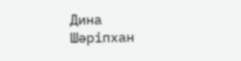Дина Шәріпхан